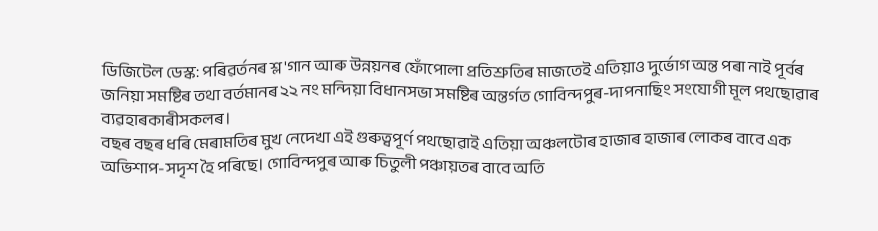ডিজিটেল ডেস্ক: পৰিৱৰ্তনৰ শ্ল'গান আৰু উন্নয়নৰ ফোঁপোলা প্রতিশ্রুতিৰ মাজতেই এতিয়াও দুর্ভোগ অন্ত পৰা নাই পূৰ্বৰ জনিয়া সমষ্টিৰ তথা বৰ্তমানৰ ২২ নং মন্দিয়া বিধানসভা সমষ্টিৰ অন্তৰ্গত গোবিন্দপুৰ-দাপনাছিং সংযোগী মূল পথছোৱাৰ ব্যৱহাৰকাৰীসকলৰ।
বছৰ বছৰ ধৰি মেৰামতিৰ মুখ নেদেখা এই গুৰুত্বপূর্ণ পথছোৱাই এতিয়া অঞ্চলটোৰ হাজাৰ হাজাৰ লোকৰ বাবে এক অভিশাপ-সদৃশ হৈ পৰিছে। গোবিন্দপুৰ আৰু চিতুলী পঞ্চায়তৰ বাবে অতি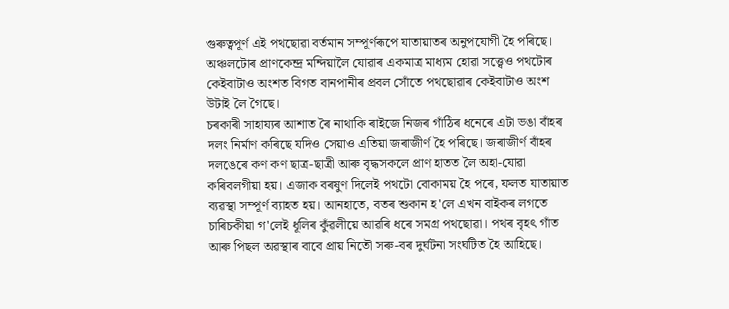গুৰুত্বপূৰ্ণ এই পথছোৱা বর্তমান সম্পূর্ণৰূপে যাতায়াতৰ অনুপযোগী হৈ পৰিছে। অঞ্চলটোৰ প্ৰাণকেন্দ্ৰ মন্দিয়ালৈ যোৱাৰ একমাত্র মাধ্যম হোৱা সত্ত্বেও পথটোৰ কেইবাটাও অংশত বিগত বানপানীৰ প্ৰবল সোঁতে পথছোৱাৰ কেইবাটাও অংশ উটাই লৈ গৈছে।
চৰকাৰী সাহায্যৰ আশাত ৰৈ নাথাকি ৰাইজে নিজৰ গাঁঠিৰ ধনেৰে এটা ভঙা বাঁহৰ দলং নিৰ্মাণ কৰিছে যদিও সেয়াও এতিয়া জৰাজীৰ্ণ হৈ পৰিছে। জৰাজীৰ্ণ বাঁহৰ দলঙেৰে কণ কণ ছাত্র-ছাত্রী আৰু বৃদ্ধসকলে প্রাণ হাতত লৈ অহা-যোৱা কৰিবলগীয়া হয়। এজাক বৰষুণ দিলেই পথটো বোকাময় হৈ পৰে, ফলত যাতায়াত ব্যৱস্থা সম্পূর্ণ ব্যাহত হয়। আনহাতে, বতৰ শুকান হ'লে এখন বাইকৰ লগতে চাৰিচকীয়া গ'লেই ধূলিৰ কুঁৱলীয়ে আৱৰি ধৰে সমগ্র পথছোৱা। পথৰ বৃহৎ গাঁত আৰু পিছল অৱস্থাৰ বাবে প্রায় নিতৌ সৰু-বৰ দুৰ্ঘটনা সংঘটিত হৈ আহিছে।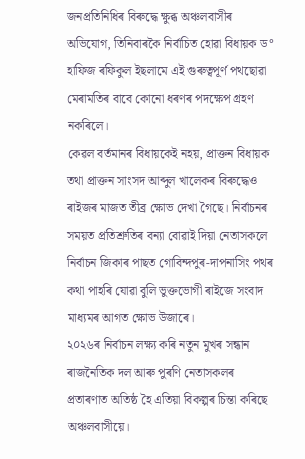জনপ্রতিনিধিৰ বিৰুদ্ধে ক্ষুব্ধ অঞ্চলবাসীৰ অভিযোগ, তিনিবাৰকৈ নিৰ্বাচিত হোৱা বিধায়ক ড° হাফিজ ৰফিকুল ইছলামে এই গুৰুত্বপূৰ্ণ পথছোৱা মেৰামতিৰ বাবে কোনো ধৰণৰ পদক্ষেপ গ্রহণ নকৰিলে।
কেৱল বৰ্তমানৰ বিধায়কেই নহয়, প্রাক্তন বিধায়ক তথা প্রাক্তন সাংসদ আব্দুল খালেকৰ বিৰুদ্ধেও ৰাইজৰ মাজত তীব্র ক্ষোভ দেখা গৈছে। নিৰ্বাচনৰ সময়ত প্রতিশ্রুতিৰ বন্যা বোৱাই দিয়া নেতাসকলে নির্বাচন জিকাৰ পাছত গোবিন্দপুৰ-দাপনাসিং পথৰ কথা পাহৰি যোৱা বুলি ভুক্তভোগী ৰাইজে সংবাদ মাধ্যমৰ আগত ক্ষোভ উজাৰে।
২০২৬ৰ নিৰ্বাচন লক্ষ্য কৰি নতুন মুখৰ সন্ধান ৰাজনৈতিক দল আৰু পুৰণি নেতাসকলৰ প্ৰতাৰণাত অতিষ্ঠ হৈ এতিয়া বিকল্পৰ চিন্তা কৰিছে অঞ্চলবাসীয়ে।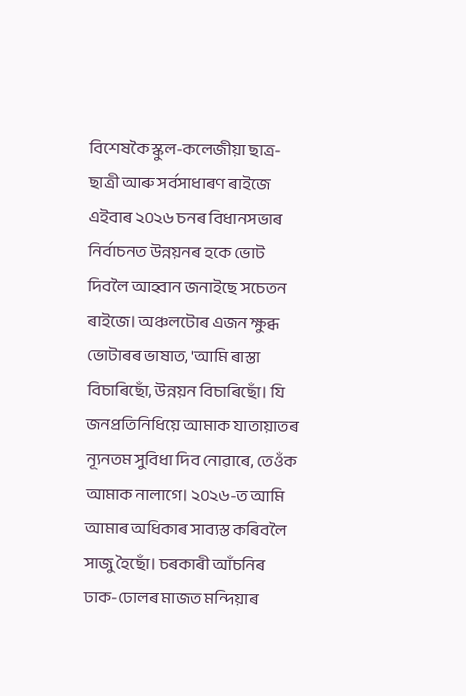বিশেষকৈ স্কুল-কলেজীয়া ছাত্র-ছাত্ৰী আৰু সৰ্বসাধাৰণ ৰাইজে এইবাৰ ২০২৬ চনৰ বিধানসভাৰ নিৰ্বাচনত উন্নয়নৰ হকে ভোট দিবলৈ আহ্বান জনাইছে সচেতন ৰাইজে। অঞ্চলটোৰ এজন ক্ষুব্ধ ভোটাৰৰ ভাষাত, 'আমি ৰাস্তা বিচাৰিছোঁ, উন্নয়ন বিচাৰিছোঁ। যি জনপ্রতিনিধিয়ে আমাক যাতায়াতৰ ন্যূনতম সুবিধা দিব নোৱাৰে, তেওঁক আমাক নালাগে। ২০২৬-ত আমি আমাৰ অধিকাৰ সাব্যস্ত কৰিবলৈ সাজু হৈছোঁ। চৰকাৰী আঁচনিৰ ঢাক-ঢোলৰ মাজত মন্দিয়াৰ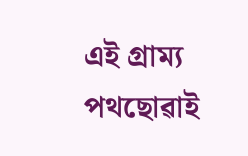এই গ্রাম্য পথছোৱাই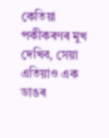কেতিয়া পকীকৰণৰ মুখ দেখিব, সেয়া এতিয়াও এক ডাঙৰ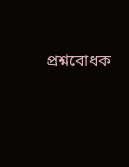প্রশ্নবোধক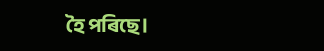হৈ পৰিছে।